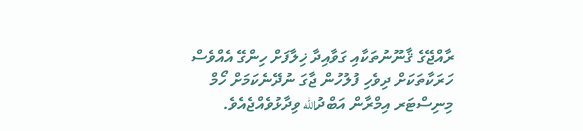ރާއްޖޭގެ ޤާނޫނުތަކާއި ގަވާއިދާ ޚިލާފަށް ހިންގޭ އެއްވެސް ހަރަކާތަކަށް ދިވެހި ފުލުހުން ޖާގަ ނުދޭނެކަމަށް ހޯމް މިނިސްޓަރ އިމްރާން އަބްދުالله ވިދާޅުވެއްޖެއެވެ.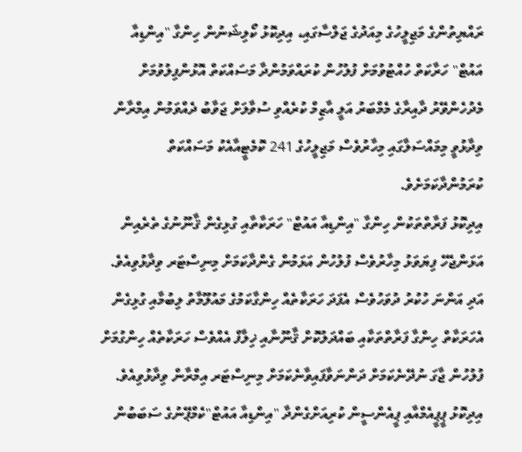ރައްޔިތުންގެ މަޖިލީހުގެ މިއަދުގެ ޖަލްސާގައި، އިދިކޮޅު ކޯލިޝަނުން ހިންގާ "އިންޑިއާ އައުޓް" ހަރާކަތް ހުއްޓުވުމަށް ފުލުހުން ކުރައްވަމުންދާ މަސައްކަތް އޮޅުންފިލުވުމަށް މެދުހެންވޭރު ދާއިރާގެ މެމްބަރު އަލީ އާޒިމް ކުރެއްވި ސުވާލަށް ޖަވާބު ދެއްވަމުން އިމްރާން ވިދާޅުވީ މިމައްސަލާގައި މިހާރުވެސް މަޖިލީހުގެ 241 ކޮމެޓީއާއެކު މަސައްކަތް ކުރަމުންދާކަމަށެވެ.
އިދިކޮޅު ފަރާތްތަކުން ހިންގާ "އިންޑިއާ އައުޓް" ހަރަކާތާއި ގުޅިގެން ޤާނޫނުގެ ތެރެއިން އަޅަންޖެހޭ ފިޔަވަޅު މިހާރުވެސް ފުލުހުން އަޅަމުން ގެންދާކަމަށް މިނިސްޓަރ ވިދާޅުވިއެވެ. އަދި އަންނަ ހުކުރު ދުވަހުވެސް އެފަދަ ހަރަކާތެއް ހިންގާކަމުގެ މައުލޫމާތު ލިބުމާއި ގުޅިގެން އެހަރަކާތް ހިންގާ ފަރާތްތަކާއި ބައްދަލުކޮށް ޤާނޫނާއި ޚިލާފް އެއްވެސް ހަރަކާތެއް ހިންގުމަށް ފުލުހުން ޖާގަ ނުދޭނެކަމަށް ދަންނަވާފައިވާނެކަމަށް މިނިސްޓަރ އިމްރާން ވިދާޅުވިއެވެ.
އިދިކޮޅު ޕީޕީއެމްއާއި ޕީއެންސީން ކުރިއަށްގެންދާ "އިންޑިއާ އައުޓް"ކެމްޕޭނުގެ ސަބަބުން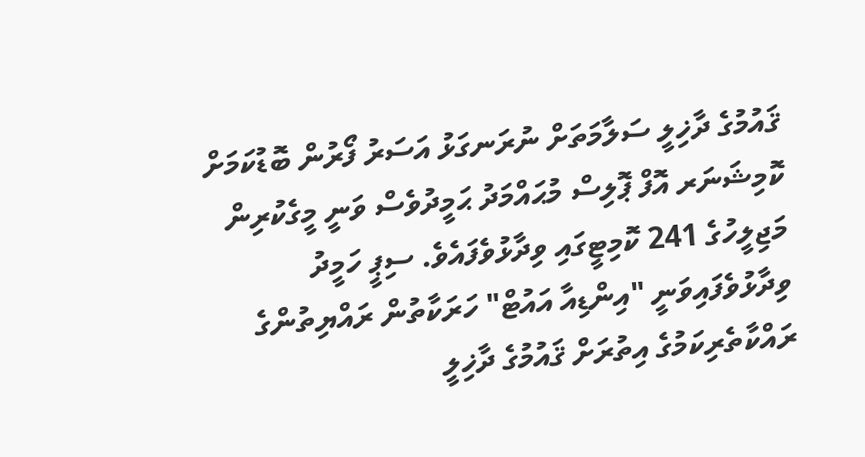ޤައުމުގެ ދާޚިލީ ސަލާމަތަށް ނުރަނގަޅު އަސަރު ފޯރުން ބޮޑުކަމަށް ކޮމިޝަނަރ އޮފް ޕޮލިސް މުޙައްމަދު ޙަމީދުވެސް ވަނީ މީގެކުރިން މަޖިލީހުގެ 241 ކޮމިޓީގައި ވިދާޅުވެފައެވެ. ސިޕީ ހަމީދު ވިދާޅުވެފައިވަނީ "އިންޑިއާ އައުޓް" ހަރަކާތުން ރައްޔިތުންގެ ރައްކާތެރިކަމުގެ އިތުރަށް ޤައުމުގެ ދާޚިލީ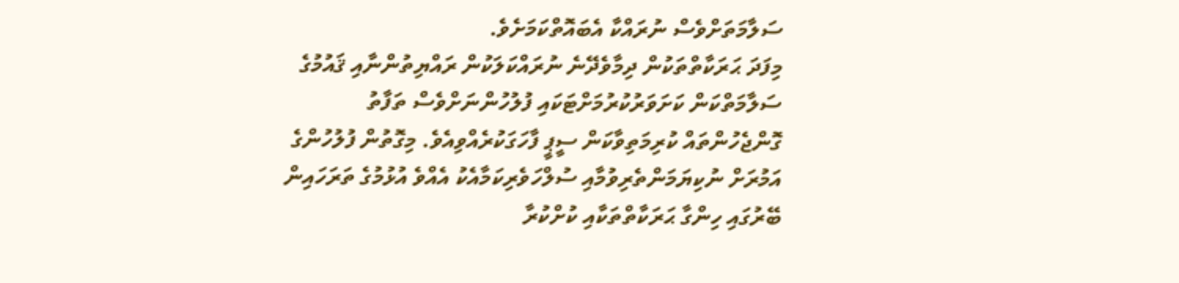ސަލާމަތަށްވެސް ނުރައްކާ އެބައޮތްކަމަށެވެ.
މިފަދަ ޙަރަކާތްތަކުން ދިމާވެދޭނެ ނުރައްކަލަކުން ރައްޔިތުންނާއި ޤައުމުގެ ސަލާމަތްކަން ކަށަވަރުކުރުމަށްޓަކައި ފުލުހުންނަށްވެސް ތަފާތު ގޮންޖެހުންތައް ކުރިމަތިވާކަން ސީޕީ ފާހަގަކުރެއްވިއެވެ. މިގޮތުން ފުލުހުންގެ އަމުރަށް ނުކިޔަމަންތެރިވުމާއި ސުލްހަވެރިކަމާއެކު އެއްވެ އުޅުމުގެ ތަރަހައިން ބޭރުގައި ހިންގާ ޙަރަކާތްތަކާއި ކުށްކުރާ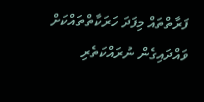ފަރާތްތައް މިފަދަ ހަރަކާތްތައްކަށް ވައްދައިގެން ނުރައްކަތެރި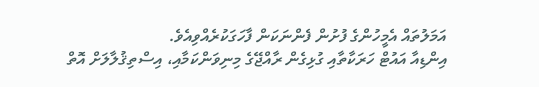އަމަލުތައް އެމީހުންގެ ފުށުން ފެންނަކަން ފާހަގަކުރެއްވިއެވެ.
އިންޑިއާ އައުޓް ހަރަކާތާއި ގުޅިގެން ރާއްޖޭގެ މިނިވަންކަމާއި، އިސްތިޤުލާލަށް އޮތް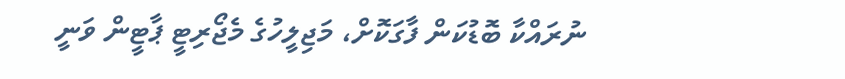ނުރައްކާ ބޮޑުކަން ފާގަކޮށް، މަޖިލީހުގެ މެޖޯރިޓީ ޕާޓީން ވަނީ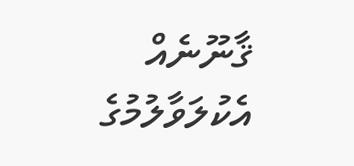ޤާނޫނެއް އެކުލަވާލުމުގެ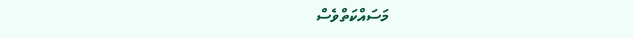މަސައްކަތްވެސް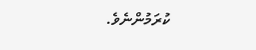ކުރަމުންނެވެ.